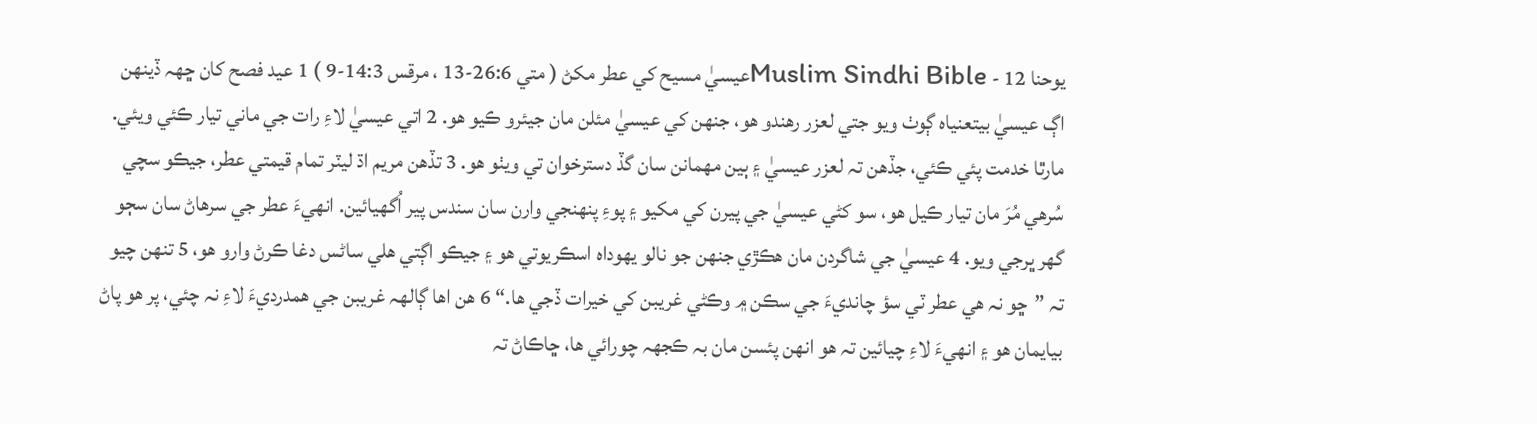يوحنا 12 - Muslim Sindhi Bibleعيسيٰ مسيح کي عطر مکڻ ( متي 26:6-13 ، مرقس 14:3-9 ) 1 عيد فصح کان ڇهہ ڏينهن اڳ عيسيٰ بيتعنياہ ڳوٺ ويو جتي لعزر رهندو هو، جنهن کي عيسيٰ مئلن مان جيئرو ڪيو هو. 2 اتي عيسيٰ لاءِ رات جي ماني تيار ڪئي ويئي. مارٿا خدمت پئي ڪئي، جڏهن تہ لعزر عيسيٰ ۽ ٻين مهمانن سان گڏ دسترخوان تي ويٺو هو. 3 تڏهن مريم اڌ ليٽر تمام قيمتي عطر، جيڪو سچي سُرهي مُرَ مان تيار ڪيل هو، سو کڻي عيسيٰ جي پيرن کي مکيو ۽ پوءِ پنهنجي وارن سان سندس پير اُگھيائين. انهيءَ عطر جي سرهاڻ سان سڄو گھر ڀرجي ويو. 4 عيسيٰ جي شاگردن مان هڪڙي جنهن جو نالو يهوداہ اسڪريوتي هو ۽ جيڪو اڳتي هلي ساڻس دغا ڪرڻ وارو هو، 5 تنهن چيو تہ ”ڇو نہ هي عطر ٽي سؤ چانديءَ جي سڪن ۾ وڪڻي غريبن کي خيرات ڏجي ها.“ 6 هن اها ڳالهہ غريبن جي همدرديءَ لاءِ نہ چئي، پر هو پاڻ بيايمان هو ۽ انهيءَ لاءِ چيائين تہ هو انهن پئسن مان بہ ڪجھہ چورائي ها، ڇاڪاڻ تہ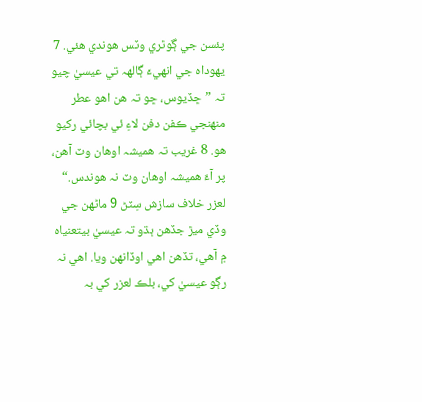پئسن جي ڳوٿري وٽس هوندي هئي. 7 يهوداہ جي انهيءَ ڳالهہ تي عيسيٰ چيو تہ ”ڇڏيوس، ڇو تہ هن اهو عطر منهنجي ڪفن دفن لاءِ ئي بچائي رکيو هو. 8 غريب تہ هميشہ اوهان وٽ آهن، پر آءٌ هميشہ اوهان وٽ نہ هوندس.“ لعزر خلاف سازش سِٽڻ 9 ماڻهن جي وڏي ميڙ جڏهن ٻڌو تہ عيسيٰ بيتعنياہ ۾ آهي، تڏهن اهي اوڏانهن ويا. اهي نہ رڳو عيسيٰ کي، بلڪ لعزر کي بہ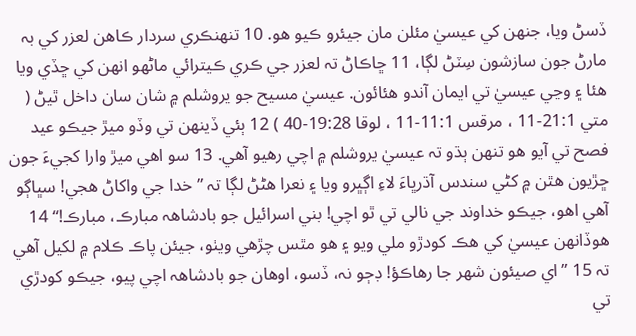ڏسڻ ويا، جنهن کي عيسيٰ مئلن مان جيئرو ڪيو هو. 10 تنهنڪري سردار ڪاهن لعزر کي بہ مارڻ جون سازشون سِٽڻ لڳا، 11 ڇاڪاڻ تہ لعزر جي ڪري ڪيترائي ماڻهو انهن کي ڇڏي ويا هئا ۽ وڃي عيسيٰ تي ايمان آندو هئائون. عيسيٰ مسيح جو يروشلم ۾ شان سان داخل ٿيڻ ( متي 21:1-11 ، مرقس 11:1-11 ، لوقا 19:28-40 ) 12 ٻئي ڏينهن تي وڏو ميڙ جيڪو عيد فصح تي آيو هو تنهن ٻڌو تہ عيسيٰ يروشلم ۾ اچي رهيو آهي. 13 سو اهي ميڙ وارا کجيءَ جون ڇڙيون هٿن ۾ کڻي سندس آڌرڀاءَ لاءِ اڳڀرو ويا ۽ نعرا هڻڻ لڳا تہ ”خدا جي واکاڻ هجي! سڀاڳو آهي اهو، جيڪو خداوند جي نالي تي ٿو اچي! بني اسرائيل جو بادشاهہ مبارڪ، مبارڪ!“ 14 هوڏانهن عيسيٰ کي هڪ کودڙو ملي ويو ۽ هو مٿس چڙهي ويٺو، جيئن پاڪ ڪلام ۾ لکيل آهي تہ 15 ”اي صيئون شهر جا رهاڪؤ! ڊڄو نہ، ڏسو، اوهان جو بادشاهہ اچي پيو، جيڪو کودڙي تي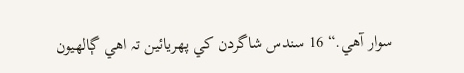سوار آهي.“ 16 سندس شاگردن کي پهريائين تہ اهي ڳالهيون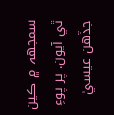سمجھہ ۾ ڪين ٿي آيون. پر پوءِ جڏهن عيسيٰ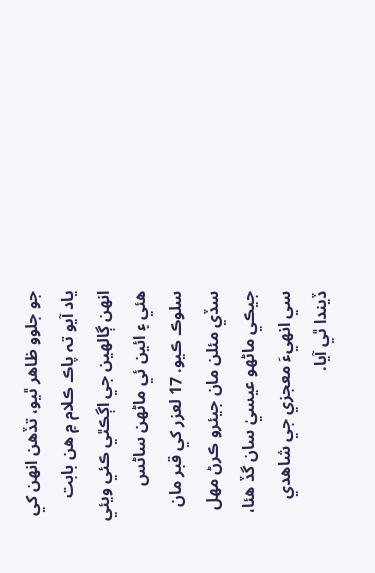جو جلوو ظاهر ٿيو، تڏهن انهن کي ياد آيو تہ پاڪ ڪلام ۾ هن بابت انهن ڳالهين جي اڳڪٿي ڪئي ويئي هئي ۽ ائين ئي ماڻهن ساڻس سلوڪ ڪيو. 17 لعزر کي قبر مان سڏي مئلن مان جيئرو ڪرڻ مهل جيڪي ماڻهو عيسيٰ سان گڏ هئا، سي انهيءَ معجزي جي شاهدي ڏيندا ٿي آيا.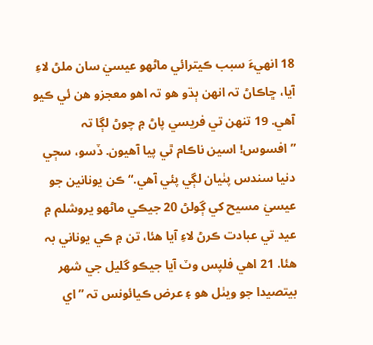18 انهيءَ سبب ڪيترائي ماڻهو عيسيٰ سان ملڻ لاءِ آيا، ڇاڪاڻ تہ انهن ٻڌو هو تہ اهو معجزو هن ئي ڪيو آهي. 19 تنهن تي فريسي پاڻ ۾ چوڻ لڳا تہ ”افسوس! اسين ناڪام ٿي پيا آهيون. ڏسو، سڄي دنيا سندس پٺيان لڳي پئي آهي.“ ڪن يونانين جو عيسيٰ مسيح کي ڳولڻ 20 جيڪي ماڻهو يروشلم ۾ عيد تي عبادت ڪرڻ لاءِ آيا هئا، تن ۾ ڪي يوناني بہ هئا. 21 اهي فلپس وٽ آيا جيڪو گليل جي شهر بيتصيدا جو ويٺل هو ۽ عرض ڪيائونس تہ ”اي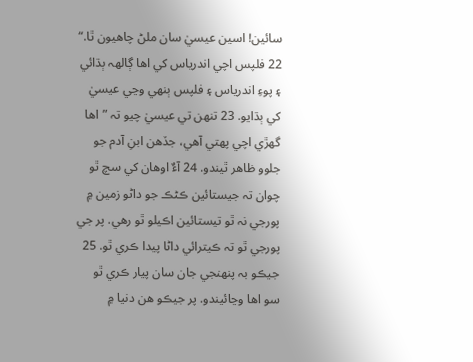سائين! اسين عيسيٰ سان ملڻ چاهيون ٿا.“ 22 فلپس اچي اندرياس کي اها ڳالهہ ٻڌائي ۽ پوءِ اندرياس ۽ فلپس ٻنهي وڃي عيسيٰ کي ٻڌايو. 23 تنهن تي عيسيٰ چيو تہ ”اها گھڙي اچي پهتي آهي، جڏهن ابنِ آدم جو جلوو ظاهر ٿيندو. 24 آءٌ اوهان کي سچ ٿو چوان تہ جيستائين ڪڻڪ جو داڻو زمين ۾ پورجي نہ ٿو تيستائين اڪيلو ٿو رهي. پر جي پورجي ٿو تہ ڪيترائي داڻا پيدا ڪري ٿو. 25 جيڪو بہ پنهنجي جان سان پيار ڪري ٿو سو اها وڃائيندو. پر جيڪو هن دنيا ۾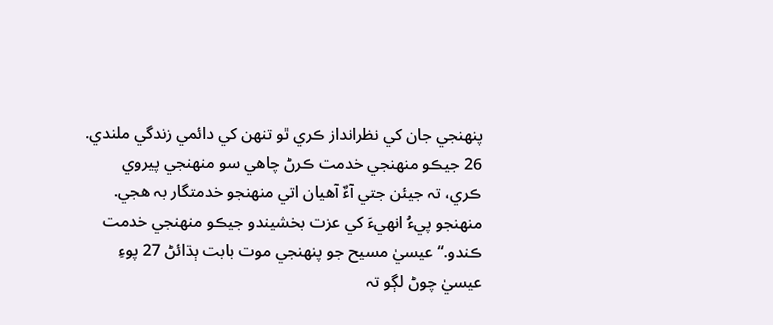پنهنجي جان کي نظرانداز ڪري ٿو تنهن کي دائمي زندگي ملندي. 26 جيڪو منهنجي خدمت ڪرڻ چاهي سو منهنجي پيروي ڪري، تہ جيئن جتي آءٌ آهيان اتي منهنجو خدمتگار بہ هجي. منهنجو پيءُ انهيءَ کي عزت بخشيندو جيڪو منهنجي خدمت ڪندو.“ عيسيٰ مسيح جو پنهنجي موت بابت ٻڌائڻ 27 پوءِ عيسيٰ چوڻ لڳو تہ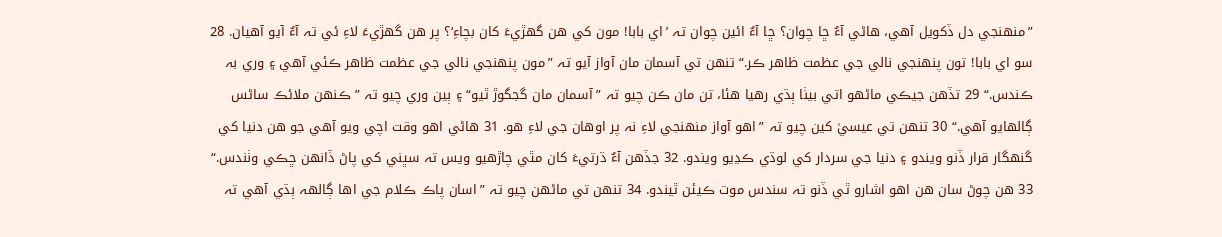”منهنجي دل ڏکويل آهي، هاڻي آءٌ ڇا چوان؟ ڇا آءٌ ائين چوان تہ ’اي بابا! مون کي هن گھڙيءَ کان بچاءِ‘؟ پر هن گھڙيءَ لاءِ ئي تہ آءٌ آيو آهيان. 28 سو اي بابا! تون پنهنجي نالي جي عظمت ظاهر ڪر.“ تنهن تي آسمان مان آواز آيو تہ ”مون پنهنجي نالي جي عظمت ظاهر ڪئي آهي ۽ وري بہ ڪندس.“ 29 تڏهن جيڪي ماڻهو اتي بيٺا ٻڌي رهيا هئا، تن مان ڪن چيو تہ ”آسمان مان گجگوڙ ٿيو“ ۽ ٻين وري چيو تہ ”ڪنهن ملائڪ ساڻس ڳالهايو آهي.“ 30 تنهن تي عيسيٰ کين چيو تہ ”اهو آواز منهنجي لاءِ نہ پر اوهان جي لاءِ هو. 31 هاڻي اهو وقت اچي ويو آهي جو هن دنيا کي گنهگار قرار ڏنو ويندو ۽ دنيا جي سردار کي لوڌي ڪڍيو ويندو. 32 جڏهن آءٌ ڌرتيءَ کان مٿي چاڙهيو ويس تہ سڀني کي پاڻ ڏانهن ڇڪي وٺندس.“ 33 هن چوڻ سان هن اهو اشارو ٿي ڏنو تہ سندس موت ڪيئن ٿيندو. 34 تنهن تي ماڻهن چيو تہ ”اسان پاڪ ڪلام جي اها ڳالهہ ٻڌي آهي تہ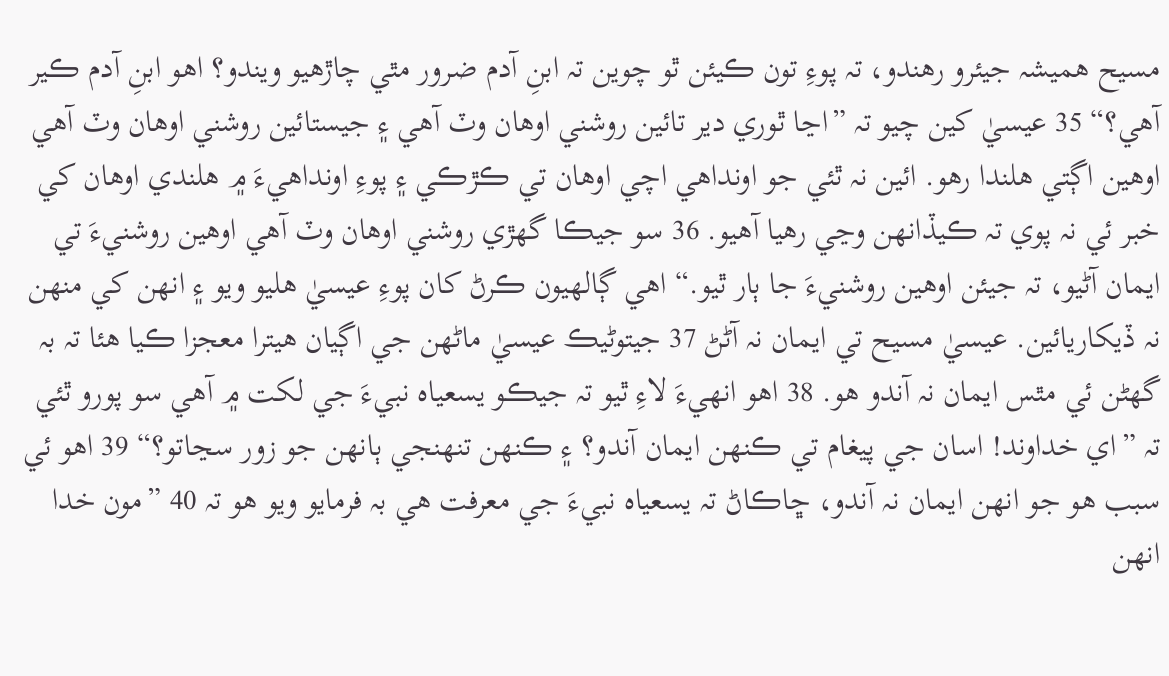مسيح هميشہ جيئرو رهندو، تہ پوءِ تون ڪيئن ٿو چوين تہ ابنِ آدم ضرور مٿي چاڙهيو ويندو؟ اهو ابنِ آدم ڪير آهي؟“ 35 عيسيٰ کين چيو تہ ”اڃا ٿوري دير تائين روشني اوهان وٽ آهي ۽ جيستائين روشني اوهان وٽ آهي اوهين اڳتي هلندا رهو. ائين نہ ٿئي جو اونداهي اچي اوهان تي ڪڙڪي ۽ پوءِ اونداهيءَ ۾ هلندي اوهان کي خبر ئي نہ پوي تہ ڪيڏانهن وڃي رهيا آهيو. 36 سو جيڪا گھڙي روشني اوهان وٽ آهي اوهين روشنيءَ تي ايمان آڻيو، تہ جيئن اوهين روشنيءَ جا ٻار ٿيو.“ اهي ڳالهيون ڪرڻ کان پوءِ عيسيٰ هليو ويو ۽ انهن کي منهن نہ ڏيکاريائين. عيسيٰ مسيح تي ايمان نہ آڻڻ 37 جيتوڻيڪ عيسيٰ ماڻهن جي اڳيان هيترا معجزا ڪيا هئا تہ بہ گھڻن ئي مٿس ايمان نہ آندو هو. 38 اهو انهيءَ لاءِ ٿيو تہ جيڪو يسعياہ نبيءَ جي لکت ۾ آهي سو پورو ٿئي تہ ”اي خداوند! اسان جي پيغام تي ڪنهن ايمان آندو؟ ۽ ڪنهن تنهنجي ٻانهن جو زور سڃاتو؟“ 39 اهو ئي سبب هو جو انهن ايمان نہ آندو، ڇاڪاڻ تہ يسعياہ نبيءَ جي معرفت هي بہ فرمايو ويو هو تہ 40 ”مون خدا انهن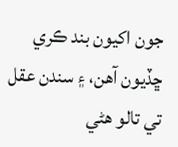جون اکيون بند ڪري ڇڏيون آهن، ۽ سندن عقل تي تالو هڻي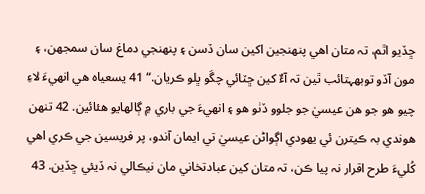ڇڏيو اٿم، تہ متان اهي پنهنجين اکين سان ڏسن ۽ پنهنجي دماغ سان سمجھن، ۽ مون آڏو توبهہتائب ٿين تہ آءٌ کين ڇٽائي چڱو ڀلو ڪريان.“ 41 يسعياہ هي انهيءَ لاءِ چيو هو جو هن عيسيٰ جو جلوو ڏٺو هو ۽ انهيءَ جي باري ۾ ڳالهايو هئائين. 42 تنهن هوندي بہ ڪيترن ئي يهودي اڳواڻن عيسيٰ تي ايمان آندو، پر فريسين جي ڪري اهي کُليءَ طرح اقرار نہ پيا ڪن، تہ متان کين عبادتخاني مان نيڪالي نہ ڏيئي ڇڏين. 43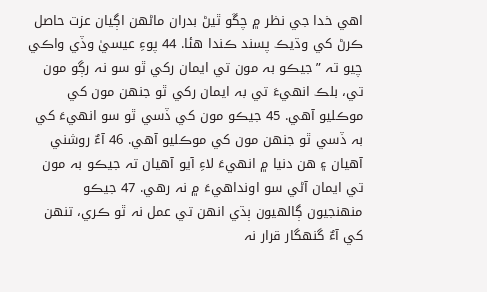اهي خدا جي نظر ۾ چڱو ٿيڻ بدران ماڻهن اڳيان عزت حاصل ڪرڻ کي وڌيڪ پسند ڪندا هئا. 44 پوءِ عيسيٰ وڏي واڪي چيو تہ ”جيڪو بہ مون تي ايمان رکي ٿو سو نہ رڳو مون تي، بلڪ انهيءَ تي بہ ايمان رکي ٿو جنهن مون کي موڪليو آهي. 45 جيڪو مون کي ڏسي ٿو سو انهيءَ کي بہ ڏسي ٿو جنهن مون کي موڪليو آهي. 46 آءٌ روشني آهيان ۽ هن دنيا ۾ انهيءَ لاءِ آيو آهيان تہ جيڪو بہ مون تي ايمان آڻي سو اونداهيءَ ۾ نہ رهي. 47 جيڪو منهنجيون ڳالهيون ٻڌي انهن تي عمل نہ ٿو ڪري، تنهن کي آءٌ گنهگار قرار نہ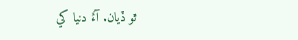ٿو ڏيان. آءٌ دنيا کي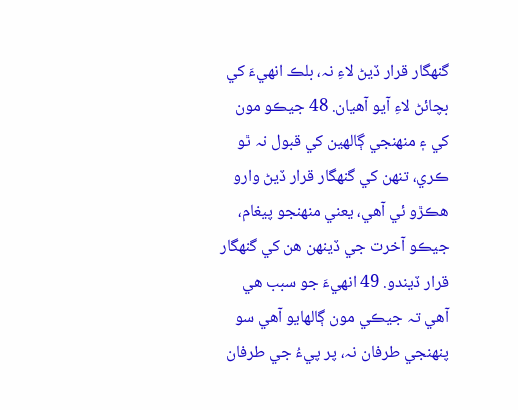گنهگار قرار ڏيڻ لاءِ نہ، بلڪ انهيءَ کي بچائڻ لاءِ آيو آهيان. 48 جيڪو مون کي ۽ منهنجي ڳالهين کي قبول نہ ٿو ڪري، تنهن کي گنهگار قرار ڏيڻ وارو هڪڙو ئي آهي، يعني منهنجو پيغام، جيڪو آخرت جي ڏينهن هن کي گنهگار قرار ڏيندو. 49 انهيءَ جو سبب هي آهي تہ جيڪي مون ڳالهايو آهي سو پنهنجي طرفان نہ، پر پيءُ جي طرفان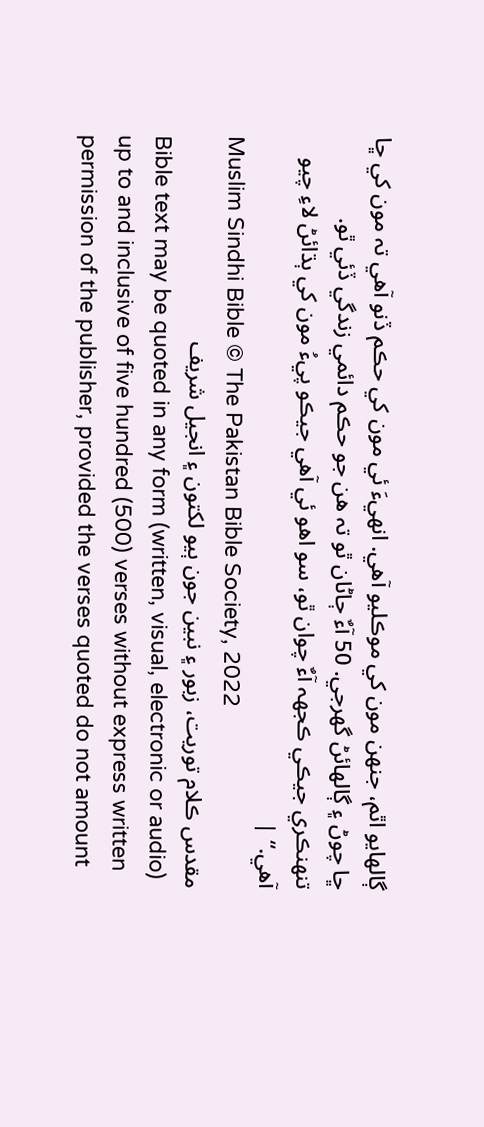ڳالهايو اٿم، جنهن مون کي موڪليو آهي. انهيءَ ئي مون کي حڪم ڏنو آهي تہ مون کي ڇا ڇا چوڻ ۽ ڳالهائڻ گھرجي. 50 آءٌ ڄاڻان ٿو تہ هن جو حڪم دائمي زندگي ڏئي ٿو. تنهنڪري جيڪي ڪجھہ آءٌ چوان ٿو، سو اهو ئي آهي جيڪو پيءُ مون کي ٻڌائڻ لاءِ چيو آهي.“ |
Muslim Sindhi Bible © The Pakistan Bible Society, 2022
مقدس ڪلام توريت، زبور ۽ نبين جون ٻيو لکتون ۽ انجيل شريف
Bible text may be quoted in any form (written, visual, electronic or audio) up to and inclusive of five hundred (500) verses without express written permission of the publisher, provided the verses quoted do not amount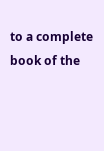to a complete book of the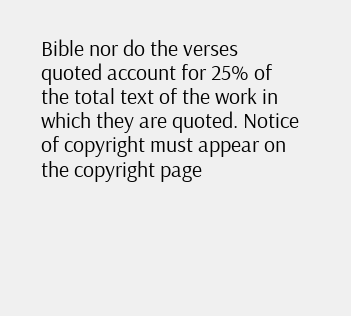Bible nor do the verses quoted account for 25% of the total text of the work in which they are quoted. Notice of copyright must appear on the copyright page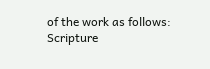of the work as follows:
Scripture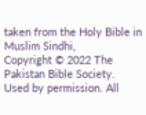taken from the Holy Bible in Muslim Sindhi,
Copyright © 2022 The Pakistan Bible Society.
Used by permission. All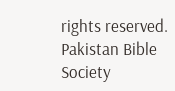rights reserved.
Pakistan Bible Society